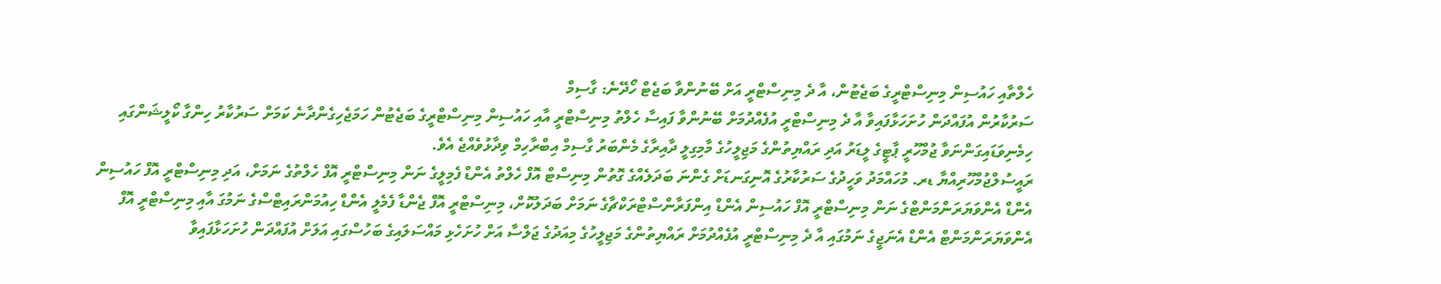ހެލްތާއި ހައުސިން މިނިސްޓްރީގެ ބަޖެޓުން، އާ ދެ މިނިސްޓްރީ އަށް ބޭނުންވާ ބަޖެޓް ހޯދޭނެ: ގާސިމް
ސަރުކާރުން އުފައްދަން ހުށަހަޅާފައިވާ އާ ދެ މިނިސްޓްރީ އުފެއްދުމަށް ބޭނުންވާ ފައިސާ ހެލްތު މިނިސްޓްރީ އާއި ހައުސިން މިނިސްޓްރީގެ ބަޖެޓުން ހަމަޖެހިގެންދާނެ ކަމަށް ސަރުކާރު ހިންގާ ކޯލީޝަންގައި ހިމެނިވަޑައިގަންނަވާ ޖުމްހޫރީ ޕާޓީގެ ލީޑަރު އަދި ރައްޔިތުންގެ މަޖިލީހުގެ މާމިގިލީ ދާއިރާގެ މެންބަރު ގާސިމް އިބްރާހިމް ވިދާޅުވެއްޖެ އެވެ.
ރައީސުލްޖުމްހޫރިއްޔާ ޑރ. މުހައްމަދު ވަހީދުގެ ސަރުކާރުގެ އޮނިގަނޑަށް ގެންނަ ބަދަލެއްގެ ގޮތުން މިނިސްޓް އޮފް ހެލްތު އެންޑް ފެމިލީގެ ނަން މިނިސްޓްރީ އޮފް ހެލްތުގެ ނަމަށް، އަދި މިނިސްޓްރީ އޮފް ހައުސިން އެންޑް އެންވަޔަރަންމަންޓްގެ ނަން މިނިސްޓްރީ އޮފް ހައުސިން އެންޑް އިންފަރާންސްޓްރަކްޗާގެ ނަމަށް ބަދަލުކޮށް، މިނިސްޓްރީ އޮފް ޖެންޑާ ފެމެލީ އެންޑް ހިއުމަންރައިޓްސްގެ ނަމުގަ އާއި މިނިސްޓްރީ އޮފް އެންވަޔަރަންމަންޓް އެންޑް އެނަޖީގެ ނަމުގައި އާ ދެ މިނިސްޓްރީ އުފެއްދުމަށް ރައްޔިތުންގެ މަޖިލީހުގެ މިއަދުގެ ޖަލްސާ އަށް ހުށަހެޅި މައްސަލައިގެ ބަހުސްގައި އަލަށް އުފައްދަން ހުށަހަޅާފައިވާ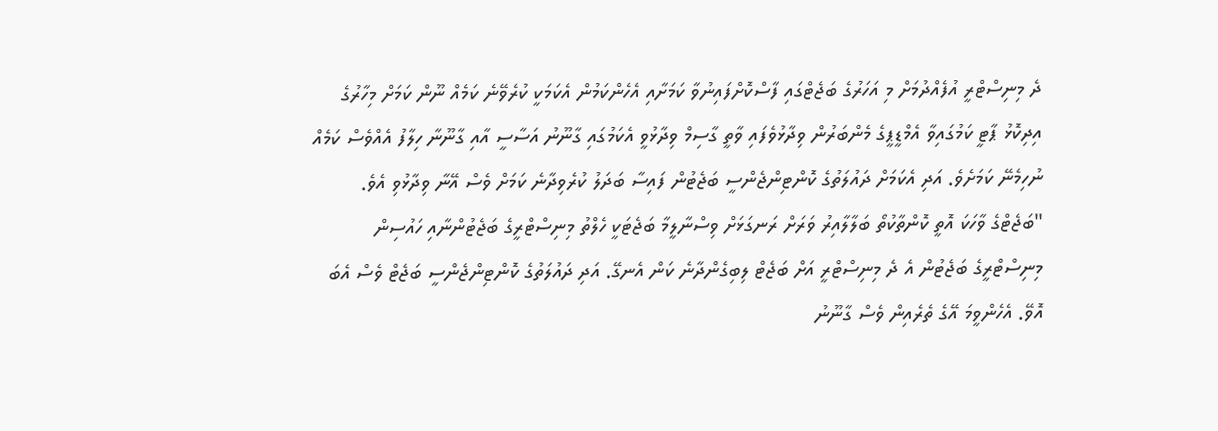ދެ މިނިސްޓްރީ އުފެއްދުމަށް މި އަހަރުގެ ބަޖެޓްގައި ފާސްކޮށްފައިނުވާ ކަމަށާއި އެހެންކަމުން އެކަމަކީ ކުރެވޭނެ ކަމެއް ނޫން ކަމަށް މިހާރުގެ އިދިކޮޅު ޕާޓީ ކަމުގައިވާ އެމްޑީޕީގެ މެންބަރުން ވިދާޅުވެފައި ވާތީ ގާސިމް ވިދާޅުވީ އެކަމުގައި ގާނޫނު އަސާސީ އާއި ގާނޫނާ ހިލާފު އެއްވެސް ކަމެއް ނުހިމެނޭ ކަމަށެވެ. އަދި އެކަމަށް ދައުލަތުގެ ކޮންޓިންޖެންސީ ބަޖެޓުން ފައިސާ ބަދަލު ކުރެވިދާނެ ކަމަށް ވެސް އޭނާ ވިދާޅުވި އެވެ.
"ބަޖެޓްގެ ވާހަކަ އޮތީ ކޮންތާކުތޯ ބަލާލާއިރު ވަރަށް ރަނގަޅަށް ވިސްނާލީމާ ބަޖެޓަކީ ހެލްތު މިނިސްޓްރީގެ ބަޖެޓުންނާއި ހައުސިން މިނިސްޓްރީގެ ބަޖެޓުން އެ ދެ މިނިސްޓްރީ އަށް ބަޖެޓް ލިބިގެންދާނެ ކަން އެނގޭ. އަދި ދައުލަތުގެ ކޮންޓިންޖެންސީ ބަޖެޓް ވެސް އެބަ އޮވޭ. އެހެންވީމަ އޭގެ ތެރެއިން ވެސް ގާނޫނު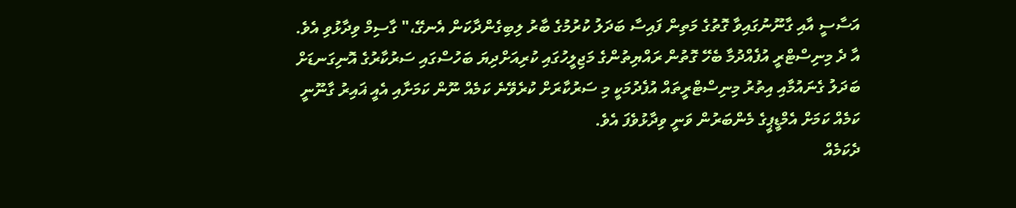އަސާސީ އާއި ގާނޫނުގައިވާ ގޮތުގެ މަތިން ފައިސާ ބަދަލު ކުރުމުގެ ބާރު ލިބިގެންދާކަން އެނގޭ،" ގާސިމް ވިދާޅުވި އެވެ.
އާ ދެ މިނިސްޓްރީ އުފެއްދުމާ ބެހޭ ގޮތުން ރައްޔިތުންގެ މަޖިލީހުގައި ކުރިއަށްދިޔަ ބަހުސްގައި ސަރުކާރުގެ އޮނިގަނޑަށް ބަދަލު ގެނައުމާއި އިތުރު މިނިސްޓްރީތައް އުފެދުމަކީ މި ސަރުކާރަށް ކުރެވޭނެ ކަމެއް ނޫން ކަމަށާއި އެއީ ޣައިރު ގާނޫނީ ކަމެއް ކަމަށް އެމްޑީޕީގެ މެންބަރުން ވަނީ ވިދާޅުވެފަ އެވެ.
ދެކަމެއް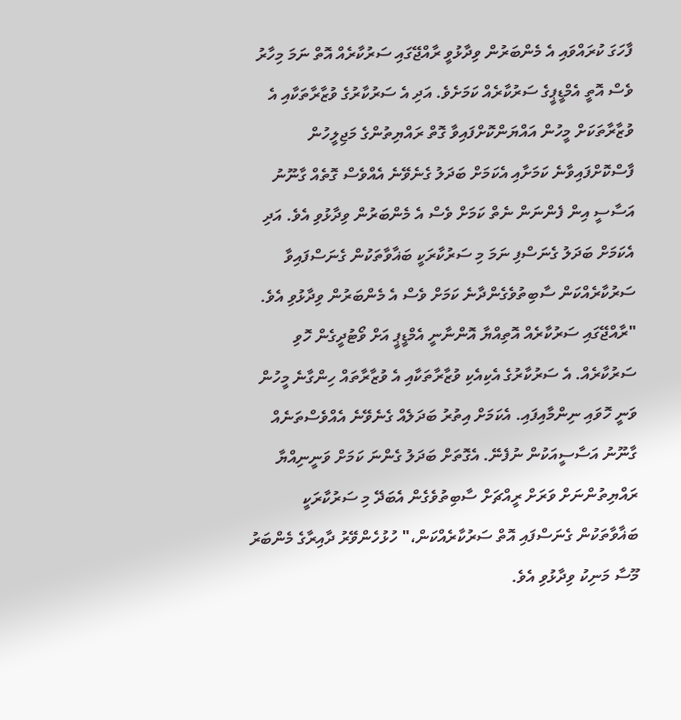ފާހަގަ ކުރައްވައި އެ މެންބަރުން ވިދާޅުވީ ރާއްޖޭގައި ސަރުކާރެއް އޮތް ނަމަ މިހާރު ވެސް އޮތީ އެމްޑީޕީގެ ސަރުކާރެއް ކަމަށެވެ. އަދި އެ ސަރުކާރުގެ ވުޒާރާތަކާއި އެ ވުޒާރާތަކަށް މީހުން އައްޔަންކޮށްފައިވާ ގޮތް ރައްޔިތުންގެ މަޖިލީހުން ފާސްކޮށްފައިވާނެ ކަމަށާއި އެކަމަށް ބަދަލު ގެނެވޭނެ އެއްވެސް ގޮތެއް ގާނޫނު އަސާސީ އިން ފެންނަން ނެތް ކަމަށް ވެސް އެ މެންބަރުން ވިދާޅުވި އެވެ. އަދި އެކަމަށް ބަދަލު ގެނަސްފި ނަމަ މި ސަރުކާރަކީ ބަޣާވާތަކުން ގެނަސްފައިވާ ސަރުކާރެއްކަން ސާބިތުވެގެންދާނެ ކަމަށް ވެސް އެ މެންބަރުން ވިދާޅުވި އެވެ.
"ރާއްޖޭގައި ސަރުކާރެއް އޮތިއްޔާ އޮންނާނީ އެމްޑީޕީ އަށް ވޯޓުދީގެން ހޮވި ސަރުކާރެއް. އެ ސަރުކާރުގެ އެކިއެކި ވުޒާރާތަކާއި އެ ވުޒާރާތައް ހިންގާނެ މީހުން ވަނީ ހޮވައި ނިންމާއިފައި. އެކަމަށް އިތުރު ބަދަލެއް ގެނެވޭނެ އެއްވެސްތަނެއް ގާނޫނު އަސާސީއަކުން ނުފެނޭ. އެގޮތަށް ބަދަލު ގެންނަ ކަމަށް ވަނީނިއްޔާ ރައްޔިތުންނަށް ވަރަށް ރީއްޗަށް ސާބިތުވެގެން އެބަދޭ މި ސަރުކާރަކީ ބަޣާވާތަކުން ގެނަސްފައި އޮތް ސަރުކާރެއްކަން،" ހުޅުހެންވޭރު ދާއިރާގެ މެންބަރު މޫސާ މަނިކު ވިދާޅުވި އެވެ.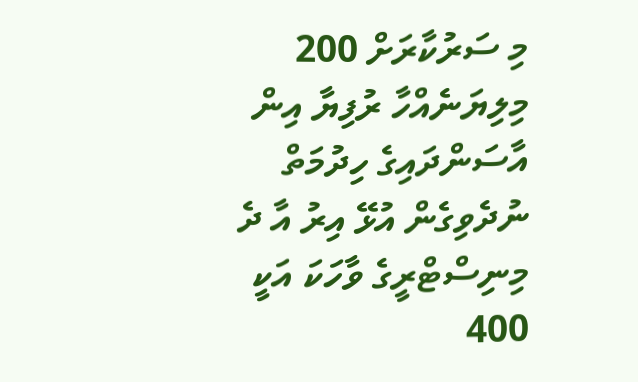މި ސަރުކާރަށް 200 މިލިޔަނެއްހާ ރުފިޔާ އިން އާސަންދައިގެ ހިދުމަތް ނުދެވިގެން އުޅޭ އިރު އާ ދެ މިނިސްޓްރީގެ ވާހަކަ އަކީ 400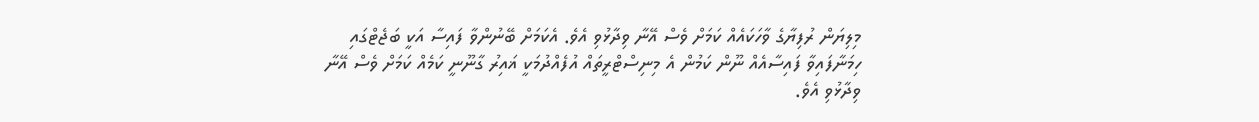މިލިޔަން ރުފިޔާގެ ވާހަކައެއް ކަމަށް ވެސް އޭނާ ވިދާޅުވި އެވެ. އެކަމަށް ބޭނުންވާ ފައިސާ އަކީ ބަޖެޓްގައި ހިމަނާފައިވާ ފައިސާއެއް ނޫން ކަމުން އެ މިނިސްޓްރީތައް އުފެއްދުމަކީ ޣައިރު ގާނޫނީ ކަމެއް ކަމަށް ވެސް އޭނާ ވިދާޅުވި އެވެ.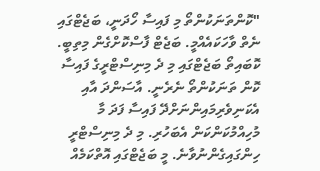"ކޮންތަނަކުންތޯ މި ފައިސާ ހޯދަނީ، ބަޖެޓްގައި ނެތް ވާހަކައެއްމީ. ބަޖެޓް ފާސްކޮށްގެން މިތިބީ. ކޮބައިތޯ ބަޖެޓްގައި މި ދެ މިނިސްޓްރީގެ ފައިސާ ކޮން ތަނަކުންތޯ ނެރެނީ. އާސަންދަ އާއި އެކަނިވެރިމައިންނަށްދޭ ފައިސާ ފަދަ މާ މުހިއްމުކަންކަން އެބަހުރި. މި ދެ މިނިސްޓްރީ ހިންގައިގެންނުވާނެ. މީ ބަޖެޓްގައި އޮތްކަމެއް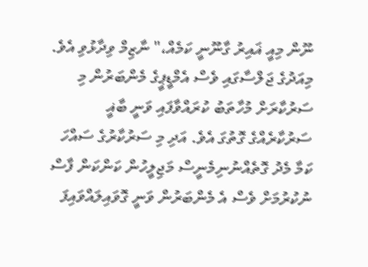ނޫން މިއީ ޣައިރު ގާނޫނީ ކަމެއް،" ނާޒިމް ވިދާޅުވި އެވެ.
މިއަދުގެ ޖަލްސާގައި ވެސް އެމްޑީޕީގެ މެންބަރުން މި ސަރުކާރަށް މުހާތަބު ކުރައްވާފައި ވަނީ ބާޣީ ސަރުކާރެއްގެ ގޮތުގަ އެވެ. އަދި މި ސަރުކާރުގެ ސައްހަ ކަމާ މެދު ގޮތެއްނުނިމެނީސް މަޖިލީހުން ކަންކަން ފާސް ނުކުރުމަށް ވެސް އެ މެންބަރުން ވަނީ ގޮވައިލައްވައިފަ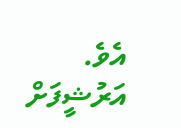އެވެ.
އަރުޝީފަށް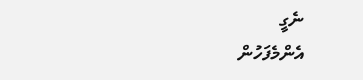ނެގީ
އެންމެފަހުން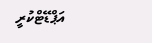އަޕްޑޭޓްކުރީ